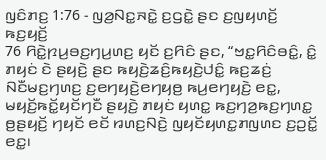ꤜꤢꤨꤊꤢ꤬ 1:76 - ꤜꤤ꤬ꤡꤢ꤭ꤏꤢꤧ꤭ ꤢ꤬ꤞꤢꤧ꤭ ꤔꤢ ꤢ꤬ꤜꤟꤛꤢꤩ꤬ ꤒꤢ꤬ꤟꤢꤩ꤬
76 ꤖꤢꤧ꤭ꤐꤣ꤬ꤋꤢ꤬ꤚꤣ꤬ꤛꤢ꤬ ꤟꤢꤩ ꤢ꤬ꤖꤢꤨ ꤔꤢ, “ꤠꤢ꤭ꤖꤢꤨꤋꤢꤨ꤭, ꤢꤨ꤭ ꤊꤟꤢꤦ ꤢꤧ ꤔꤟꤢꤧ꤬ ꤔꤢ ꤒꤟꤢꤧ꤬ꤘꤢꤨ꤬ꤒꤟꤢꤧ꤬ꤓꤢꤨ꤭ ꤒꤢ꤬ꤘꤢꤦ꤬ ꤡꤢꤪꤗꤢ꤬ꤚꤛꤢ꤬ ꤢ꤬ꤕꤚꤟꤢꤧ꤬ꤕꤚꤟꤥ꤬ ꤒꤣ꤬ꤕꤚꤟꤢꤧ꤬ ꤕꤢ꤭, ꤗꤟꤢꤩ꤬ꤒꤢꤩ꤭ꤟꤢꤩꤚꤢꤪ ꤔꤟꤢꤧ꤬ ꤊꤟꤢꤦ ꤟꤛꤢ꤭ ꤒꤢ꤬ꤚꤤ꤬ꤒꤢ꤬ꤚꤛꤢ꤭ ꤥ꤬ꤔꤟꤢꤩ꤬ ꤚꤟꤢꤩ ꤕꤢꤩ ꤙꤛꤢ꤬ꤡꤢꤧ꤬ ꤜꤟꤢꤩꤟꤛꤢ꤭ꤊꤜꤛꤢ ꤢ꤬ꤑꤢꤩ꤭ ꤕꤢ꤭꤯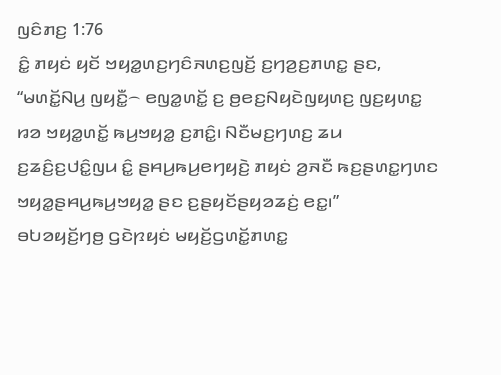ꤜꤢꤨꤊꤢ꤬ 1:76
ꤢꤨ꤭ ꤊꤟꤢꤦ ꤟꤢꤩ ꤠꤟꤤ꤭ꤛꤢ꤬ꤚꤢꤨꤏꤛꤢ꤬ꤜꤢꤩ꤬ ꤢ꤬ꤚꤤ꤬ꤢ꤬ꤊꤛꤢ꤭ ꤔꤢ, “ꤗꤛꤢꤩ꤭ꤡꤣ꤬ ꤜꤟꤢꤪ꤭꤮ ꤕꤜꤤ꤭ꤛꤢꤩ꤭ ꤢ꤬ ꤥ꤬ꤕꤢ꤬ꤡꤟꤢꤧꤜꤟꤛꤢ꤬ ꤜꤢ꤬ꤟꤛꤢ꤭ ꤙꤤ ꤠꤟꤤ꤭ꤛꤢꤩ꤭ ꤒꤣ꤬ꤠꤟꤤ꤭ ꤢ꤬ꤊꤢꤨ꤭꤯ ꤡꤢꤪꤗꤢ꤬ꤚꤛꤢ꤬ ꤘꤣ ꤢ꤬ꤘꤢꤨ꤬ꤢ꤬ꤓꤢꤨ꤭ꤜꤣ ꤢꤨ꤭ ꤔꤌꤣ꤬ꤒꤣ꤬ꤕꤚꤟꤢꤧ꤬ ꤊꤟꤢꤦ ꤤ꤬ꤏꤢꤪ ꤒꤢ꤬ꤔꤛꤢ꤭ꤚꤛꤢ ꤠꤟꤤ꤭ꤔꤌꤣ꤬ꤒꤣ꤬ꤠꤟꤤ꤭ ꤔꤢ ꤢ꤬ꤔꤟꤢꤩꤔꤟꤤꤘꤢꤦ꤬ ꤕꤢ꤭꤯”
ꤋꤝꤤꤟꤢꤩ꤬ꤚꤥ꤬ ꤞꤢꤧꤐꤟꤢꤦ ꤗꤟꤢꤩ꤬ꤞꤛꤢꤩ꤭ꤊꤛꤢ꤭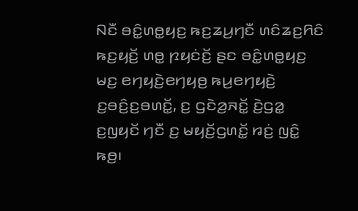ꤡꤢꤪ ꤋꤢꤨ꤭ꤛꤥ꤭ꤟꤢ꤬ ꤒꤢ꤬ꤘꤣ꤬ꤚꤢꤪ ꤛꤢꤨꤘꤢ꤬ꤖꤢꤨ ꤒꤢ꤬ꤟꤢꤩ꤬ ꤛꤥ꤭ ꤐꤟꤢꤦꤢꤩ꤬ ꤔꤢ ꤋꤢꤨ꤭ꤛꤥ꤭ꤟꤢ꤬ ꤗꤢ꤬ ꤕꤚꤟꤢꤧ꤬ꤕꤚꤟꤥ꤬ ꤒꤣ꤬ꤕꤚꤟꤢꤧ꤬ ꤢ꤬ꤋꤢꤨ꤬ꤢ꤬ꤋꤛꤢꤩ꤭, ꤢ꤬ ꤞꤢꤧꤤ꤬ꤏꤢꤩ꤭ ꤢꤧ꤬ꤞꤤ꤭ ꤢ꤬ꤜꤟꤢꤩ ꤚꤢꤪ ꤢ꤬ ꤗꤟꤢꤩ꤬ꤞꤛꤢꤩ꤭ ꤙꤢꤦ꤬ ꤜꤢꤨ꤭ ꤒꤥ꤬꤯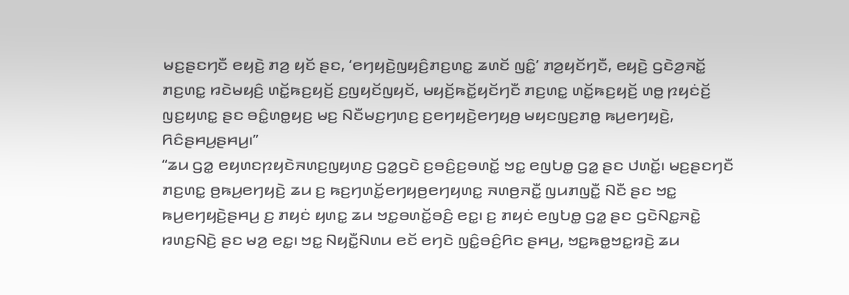ꤗꤢ꤬ꤔꤢꤚꤢꤪ ꤕꤟꤢꤧ꤬ ꤊꤤ꤬ ꤟꤢꤩ ꤔꤢ, ‘ꤕꤚꤟꤢꤧ꤬ꤜꤟꤢꤨ꤬ꤊꤢ꤬ꤛꤢ꤭ ꤘꤛꤢꤩ ꤜꤢꤨ꤭’ ꤊꤤ꤬ꤟꤢꤩꤚꤢꤪ, ꤕꤟꤢꤧ꤬ ꤞꤢꤧꤤ꤬ꤏꤢꤩ꤭ ꤊꤢ꤬ꤛꤢ꤭ ꤙꤢꤧꤗꤟꤢꤨ꤬ ꤛꤢꤩ꤭ꤒꤢ꤬ꤟꤢꤩ꤬ ꤢ꤬ꤜꤟꤢꤩꤜꤟꤢꤩ, ꤗꤟꤢꤩ꤬ꤒꤢꤩ꤭ꤟꤢꤩꤚꤢꤪ ꤊꤢ꤬ꤛꤢ꤭ ꤛꤢꤩ꤭ꤒꤢ꤬ꤟꤢꤩ꤬ ꤛꤥ꤭ ꤐꤟꤢꤦꤢꤩ꤬ ꤜꤢ꤬ꤟꤛꤢ꤭ ꤔꤢ ꤋꤢꤨ꤭ꤛꤥ꤭ꤟꤢ꤬ ꤗꤢ꤬ ꤡꤢꤪꤗꤢ꤬ꤚꤛꤢ꤬ ꤢ꤬ꤕꤚꤟꤢꤧ꤬ꤕꤚꤟꤥ꤬ ꤗꤟꤢꤜꤢ꤬ꤊꤥ꤭ ꤒꤣ꤬ꤕꤚꤟꤢꤧ꤬, ꤖꤢꤨꤔꤌꤣ꤬ꤔꤌꤣ꤬꤯”
“ꤘꤣ ꤞꤤ꤭ ꤕꤟꤛꤢꤐꤟꤢꤧꤏꤛꤢ꤬ꤜꤟꤛꤢ꤬ ꤞꤤ꤭ꤞꤢꤧ ꤢ꤬ꤋꤢꤨ꤬ꤢ꤬ꤋꤛꤢꤩ꤭ ꤠꤢ꤭ ꤕꤜꤝꤥ꤭ ꤞꤤ꤭ ꤔꤢ ꤓꤛꤢꤩ꤭꤯ ꤗꤢ꤬ꤔꤢꤚꤢꤪ ꤊꤢ꤬ꤛꤢ꤭ ꤥ꤬ꤒꤣ꤬ꤕꤚꤟꤢꤧ꤬ ꤘꤣ ꤢ꤬ ꤒꤢ꤬ꤚꤛꤢꤩ꤭ꤕꤚꤟꤥ꤬ꤕꤚꤟꤛꤢ꤭ ꤏꤛꤥ꤬ꤏꤢꤪ꤭ ꤜꤣꤊꤜꤢꤪ꤭ ꤡꤢꤪ ꤔꤢ ꤠꤢ꤭ ꤒꤣ꤬ꤕꤚꤟꤢꤧ꤬ꤔꤌꤣ꤬ ꤢ꤬ ꤊꤟꤢꤦ ꤟꤛꤢ꤭ ꤘꤣ ꤠꤢ꤭ꤋꤛꤢꤩ꤭ꤋꤢꤨ꤬ ꤕꤢ꤭꤯ ꤢ꤬ ꤊꤟꤢꤦ ꤕꤜꤝꤥ꤭ ꤞꤤ꤭ ꤔꤢ ꤞꤢꤧꤡꤢ꤭ꤏꤢꤧ꤭ ꤙꤛꤢ꤬ꤡꤢꤧ꤬ ꤔꤢ ꤗꤤ꤬ ꤕꤢ꤭꤯ ꤠꤢ꤭ ꤡꤟꤢꤪ꤭ꤡꤛꤣ ꤕꤢꤩ ꤕꤚꤢꤧ ꤜꤢꤨ꤭ꤋꤢꤨ꤬ꤖꤢ ꤔꤌꤣ꤬, ꤠꤢ꤭ꤒꤥ꤭ꤠꤢ꤭ꤙꤢꤧ꤬ ꤘꤣ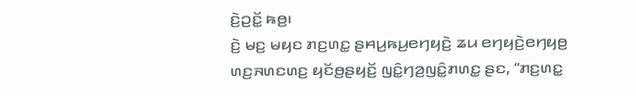ꤢꤧ꤬ꤑꤢꤩ꤭ ꤒꤥ꤬꤯
ꤢꤧ꤬ ꤗꤢ꤬ ꤗꤟꤢ ꤊꤢ꤬ꤛꤢ꤭ ꤔꤌꤣ꤬ꤒꤣ꤬ꤕꤚꤟꤢꤧ꤬ ꤘꤣ ꤕꤚꤟꤢꤧ꤬ꤕꤚꤟꤥ꤬ ꤛꤢ꤬ꤏꤛꤢꤛꤢ꤬ ꤟꤢꤩꤥ꤬ꤔꤟꤢꤩ꤬ ꤜꤢꤨ꤭ꤚꤤ꤬ꤜꤢꤨ꤭ꤊꤛꤢ꤭ ꤔꤢ, “ꤊꤢ꤬ꤛꤢ꤭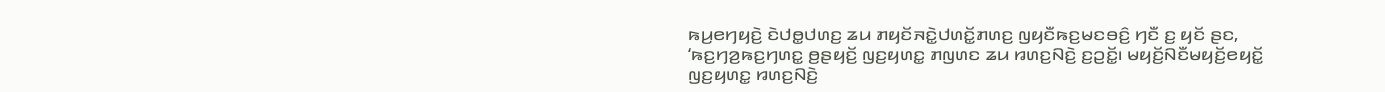ꤒꤣ꤬ꤕꤚꤟꤢꤧ꤬ ꤢꤧꤓꤥ꤭ꤓꤛꤢ꤬ ꤘꤣ ꤊꤟꤢꤩꤏꤢꤧ꤭ꤓꤛꤢꤩ꤭ꤊꤛꤢ꤬ ꤜꤟꤢꤪꤒꤢ꤬ꤗꤢꤋꤢꤨ꤬ ꤚꤢꤪ ꤢ꤬ ꤟꤢꤩ ꤔꤢ, ‘ꤒꤢ꤬ꤚꤤ꤬ꤒꤢ꤬ꤚꤛꤢ꤭ ꤥ꤬ꤔꤟꤢꤩ꤬ ꤜꤢ꤬ꤟꤛꤢ꤭ ꤊꤜꤛꤢ ꤘꤣ ꤙꤛꤢ꤬ꤡꤢꤧ꤬ ꤢ꤬ꤑꤢꤩ꤭꤯ ꤗꤟꤢꤩ꤬ꤡꤢꤪꤗꤟꤢꤩ꤬ꤕꤟꤢꤩ꤭ ꤜꤢ꤬ꤟꤛꤢ꤭ ꤙꤛꤢ꤬ꤡꤢꤧ꤬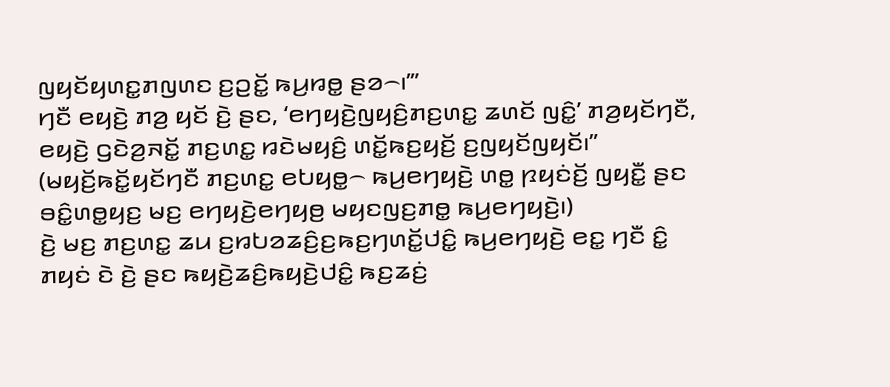ꤜꤟꤢꤩꤟꤛꤢ꤭ꤊꤜꤛꤢ ꤢ꤬ꤑꤢꤩ꤭ ꤒꤣ꤬ꤙꤥ꤭ ꤔꤤ꤮꤯’”
ꤚꤢꤪ ꤕꤟꤢꤧ꤬ ꤊꤤ꤬ ꤟꤢꤩ ꤢꤧ꤬ ꤔꤢ, ‘ꤕꤚꤟꤢꤧ꤬ꤜꤟꤢꤨ꤬ꤊꤢ꤬ꤛꤢ꤭ ꤘꤛꤢꤩ ꤜꤢꤨ꤭’ ꤊꤤ꤬ꤟꤢꤩꤚꤢꤪ, ꤕꤟꤢꤧ꤬ ꤞꤢꤧꤤ꤬ꤏꤢꤩ꤭ ꤊꤢ꤬ꤛꤢ꤭ ꤙꤢꤧꤗꤟꤢꤨ꤬ ꤛꤢꤩ꤭ꤒꤢ꤬ꤟꤢꤩ꤬ ꤢ꤬ꤜꤟꤢꤩꤜꤟꤢꤩ꤯” (ꤗꤟꤢꤩ꤬ꤒꤢꤩ꤭ꤟꤢꤩꤚꤢꤪ ꤊꤢ꤬ꤛꤢ꤭ ꤕꤝꤟꤥ꤭꤮ ꤒꤣ꤬ꤕꤚꤟꤢꤧ꤬ ꤛꤥ꤭ ꤐꤟꤢꤦꤢꤩ꤬ ꤜꤟꤢꤪ꤭ ꤔꤢ ꤋꤢꤨ꤭ꤛꤥ꤭ꤟꤢ꤬ ꤗꤢ꤬ ꤕꤚꤟꤢꤧ꤬ꤕꤚꤟꤥ꤬ ꤗꤟꤢꤜꤢ꤬ꤊꤥ꤭ ꤒꤣ꤬ꤕꤚꤟꤢꤧ꤬꤯)
ꤢꤧ꤬ ꤗꤢ꤬ ꤊꤢ꤬ꤛꤢ꤭ ꤘꤣ ꤢ꤬ꤙꤝꤤꤘꤢꤨ꤬ꤢ꤬ꤒꤢ꤬ꤚꤛꤢꤩ꤭ꤓꤢꤨ꤭ ꤒꤣ꤬ꤕꤚꤟꤢꤧ꤬ ꤕꤢ꤭ ꤚꤢꤪ ꤢꤨ꤭ ꤊꤟꤢꤦ ꤢꤧ ꤢꤧ꤬ ꤔꤢ ꤒꤟꤢꤧ꤬ꤘꤢꤨ꤬ꤒꤟꤢꤧ꤬ꤓꤢꤨ꤭ ꤒꤢ꤬ꤘꤢꤦ꤬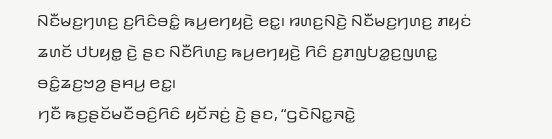ꤡꤢꤪꤗꤢ꤬ꤚꤛꤢ꤬ ꤢ꤬ꤖꤢꤨꤋꤢꤨ꤭ ꤒꤣ꤬ꤕꤚꤟꤢꤧ꤬ ꤕꤢ꤭꤯ ꤙꤛꤢ꤬ꤡꤢꤧ꤬ ꤡꤢꤪꤗꤢ꤬ꤚꤛꤢ꤬ ꤊꤟꤢꤦ ꤘꤛꤢꤩ ꤓꤝꤟꤥ꤭ ꤢꤧ꤬ ꤔꤢ ꤡꤢꤪꤖꤛꤢ꤬ ꤒꤣ꤬ꤕꤚꤟꤢꤧ꤬ ꤖꤢꤨ ꤢ꤬ꤊꤜꤝꤤ꤭ꤢ꤬ꤜꤛꤢ꤭ ꤋꤢꤨ꤭ꤘꤢ꤬ꤠꤤ꤬ ꤔꤌꤣ꤬ ꤕꤢ꤭꤯
ꤚꤢꤪ ꤒꤢ꤬ꤔꤢꤩꤗꤢꤪꤋꤢꤨ꤬ꤖꤢꤨ ꤟꤢꤩꤏꤢꤦ꤬ ꤢꤧ꤬ ꤔꤢ, “ꤞꤢꤧꤡꤢ꤭ꤏꤢꤧ꤭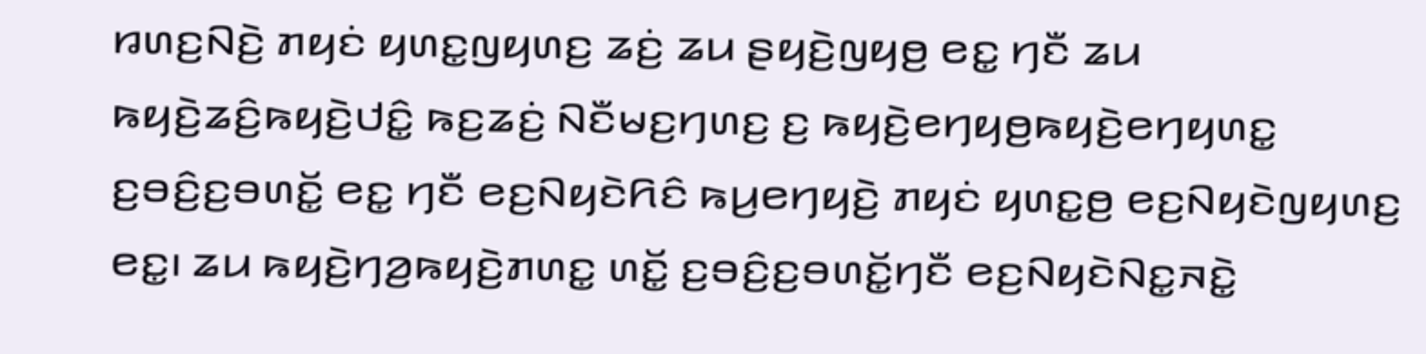ꤙꤛꤢ꤬ꤡꤢꤧ꤬ ꤊꤟꤢꤦ ꤟꤛꤢ꤭ꤜꤟꤛꤢ꤬ ꤘꤢꤦ꤬ ꤘꤣ ꤔꤟꤢꤧ꤬ꤜꤟꤥ꤬ ꤕꤢ꤭ ꤚꤢꤪ ꤘꤣ ꤒꤟꤢꤧ꤬ꤘꤢꤨ꤬ꤒꤟꤢꤧ꤬ꤓꤢꤨ꤭ ꤒꤢ꤬ꤘꤢꤦ꤬ ꤡꤢꤪꤗꤢ꤬ꤚꤛꤢ꤬ ꤢ꤬ ꤒꤟꤢꤧ꤬ꤕꤚꤟꤥ꤬ꤒꤟꤢꤧ꤬ꤕꤚꤟꤛꤢ꤭ ꤢ꤬ꤋꤢꤨ꤬ꤢ꤬ꤋꤛꤢꤩ꤭ ꤕꤢ꤭ ꤚꤢꤪ ꤕꤢ꤬ꤡꤟꤢꤧꤖꤢꤨ ꤒꤣ꤬ꤕꤚꤟꤢꤧ꤬ ꤊꤟꤢꤦ ꤟꤛꤢ꤭ꤥ꤬ ꤕꤢ꤬ꤡꤟꤢꤧꤜꤟꤛꤢ꤬ ꤕꤢ꤭꤯ ꤘꤣ ꤒꤟꤢꤧ꤬ꤚꤤ꤬ꤒꤟꤢꤧ꤬ꤊꤛꤢ꤭ ꤛꤢꤩ꤭ ꤢ꤬ꤋꤢꤨ꤬ꤢ꤬ꤋꤛꤢꤩ꤭ꤚꤢꤪ ꤕꤢ꤬ꤡꤟꤢꤧꤡꤢ꤭ꤏꤢꤧ꤭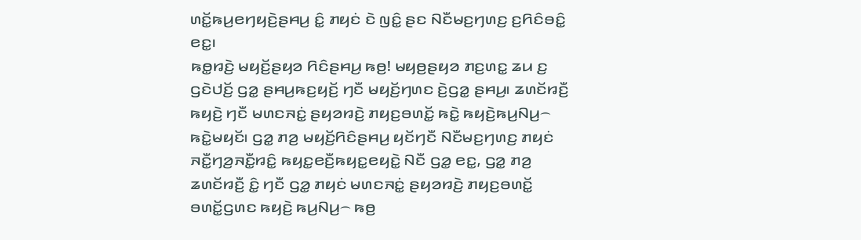ꤛꤢꤩ꤭ꤒꤣ꤬ꤕꤚꤟꤢꤧ꤬ꤔꤌꤣ꤬ ꤢꤨ꤭ ꤊꤟꤢꤦ ꤢꤧ ꤜꤢꤨ꤭ ꤔꤢ ꤡꤢꤪꤗꤢ꤬ꤚꤛꤢ꤬ ꤢ꤬ꤖꤢꤨꤋꤢꤨ꤭ ꤕꤢ꤭꤯
ꤒꤥ꤭ꤙꤢꤧ꤬ ꤗꤟꤢꤩ꤬ꤔꤟꤤ ꤖꤢꤨꤔꤌꤣ꤬ ꤒꤥ꤬! ꤗꤟꤥ꤬ꤔꤟꤤ ꤊꤢ꤬ꤛꤢ꤭ ꤘꤣ ꤢ꤬ ꤞꤢꤧꤓꤢꤩ꤬ ꤞꤤ꤭ ꤔꤌꤣ꤬ꤒꤢ꤬ꤟꤢꤩ꤬ ꤚꤢꤪ ꤗꤟꤢꤩ꤬ꤚꤛꤢ ꤢꤧ꤬ꤞꤤ꤭ ꤔꤌꤣ꤬꤯ ꤘꤛꤢꤩꤙꤢꤪ꤬ ꤒꤟꤢꤧ꤬ ꤚꤢꤪ ꤗꤛꤢꤏꤢꤦ꤭ ꤔꤟꤤꤙꤢꤧ꤬ ꤊꤟꤢ꤬ꤋꤛꤢꤩ꤭ ꤒꤢꤧ꤭ ꤒꤟꤢꤧ꤬ꤒꤣ꤬ꤡꤣ꤬꤮ ꤒꤢꤧ꤭ꤗꤟꤢꤩ꤯ ꤞꤤ꤭ ꤊꤤ꤬ ꤗꤟꤢꤩ꤬ꤖꤢꤨꤔꤌꤣ꤬ ꤟꤢꤩꤚꤢꤪ ꤡꤢꤪꤗꤢ꤬ꤚꤛꤢ꤬ ꤊꤟꤢꤦ ꤏꤢꤪ꤭ꤚꤤ꤬ꤏꤢꤪ꤭ꤙꤢꤨ꤭ ꤒꤟꤢ꤭ꤕꤢꤪ꤬ꤒꤟꤢ꤭ꤕꤟꤢꤧ꤭ ꤡꤢꤪ ꤞꤤ꤭ ꤕꤢ꤭, ꤞꤤ꤭ ꤊꤤ꤬ ꤘꤛꤢꤩꤙꤢꤪ꤬ ꤢꤨ꤭ ꤚꤢꤪ ꤞꤤ꤭ ꤊꤟꤢꤦ ꤗꤛꤢꤏꤢꤦ꤭ ꤔꤟꤤꤙꤢꤧ꤬ ꤊꤟꤢ꤬ꤋꤛꤢꤩ꤭ ꤋꤛꤢꤩ꤭ꤞꤛꤢ ꤒꤟꤢꤧ꤬ ꤒꤣ꤬ꤡꤣ꤬꤮ ꤒꤥ꤬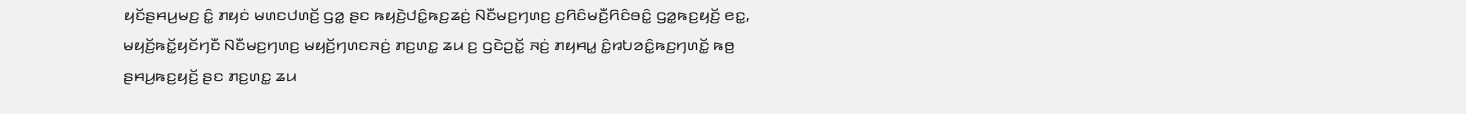ꤟꤢꤩꤔꤌꤣ꤬ꤗꤢ꤬ ꤢꤨ꤭ ꤊꤟꤢꤦ ꤗꤛꤢꤓꤛꤢꤩ꤬ ꤞꤤ꤭ ꤔꤢ ꤒꤟꤢꤧ꤬ꤓꤢꤨ꤭ꤒꤢ꤬ꤘꤢꤦ꤬ ꤡꤢꤪꤗꤢ꤬ꤚꤛꤢ꤬ ꤢ꤬ꤖꤢꤨꤗꤢꤪ꤬ꤖꤢꤨꤋꤢꤨ꤭ ꤞꤤ꤭ꤒꤢ꤬ꤟꤢꤩ꤬ ꤕꤢ꤭, ꤗꤟꤢꤩ꤬ꤒꤢꤩ꤭ꤟꤢꤩꤚꤢꤪ ꤡꤢꤪꤗꤢ꤬ꤚꤛꤢ꤬ ꤗꤟꤢꤩ꤬ꤚꤛꤢꤏꤢꤦ꤬ ꤊꤢ꤬ꤛꤢ꤭ ꤘꤣ ꤢ꤬ ꤞꤢꤧꤑꤢꤩ꤭ ꤏꤢꤦ꤬ ꤊꤟꤌꤣ꤭ ꤢꤨ꤭ꤙꤝꤤꤢꤨ꤭ꤒꤢ꤬ꤚꤛꤢꤩ꤭ ꤒꤥ꤬ ꤔꤌꤣ꤬ꤒꤢ꤬ꤟꤢꤩ꤬ ꤔꤢ ꤊꤢ꤬ꤛꤢ꤭ ꤘꤣ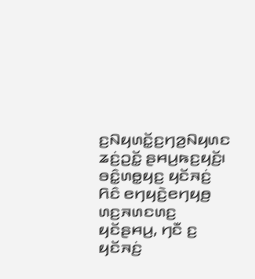ꤢ꤬ꤡꤟꤛꤢꤩ꤭ꤢ꤬ꤚꤤ꤬ꤡꤟꤛꤢ ꤘꤢꤦ꤬ꤑꤢꤩ꤭ ꤔꤌꤣ꤬ꤒꤢ꤬ꤟꤢꤩ꤬꤯
ꤋꤢꤨ꤭ꤛꤥ꤭ꤟꤢ꤬ ꤟꤢꤩꤏꤢꤦ꤬ ꤖꤢꤨ ꤕꤚꤟꤢꤧ꤬ꤕꤚꤟꤥ꤬ ꤛꤢ꤬ꤏꤛꤢꤛꤢ꤬ ꤟꤢꤩꤔꤌꤣ꤬, ꤚꤢꤪ ꤢ꤬ ꤟꤢꤩꤏꤢꤦ꤬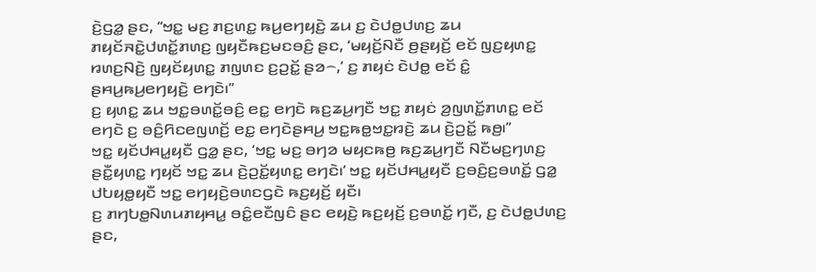ꤢꤧ꤬ꤞꤤ꤭ ꤔꤢ, “ꤠꤢ꤭ ꤗꤢ꤬ ꤊꤢ꤬ꤛꤢ꤭ ꤒꤣ꤬ꤕꤚꤟꤢꤧ꤬ ꤘꤣ ꤢ꤬ ꤢꤧꤓꤥ꤭ꤓꤛꤢ꤬ ꤘꤣ ꤊꤟꤢꤩꤏꤢꤧ꤭ꤓꤛꤢꤩ꤭ꤊꤛꤢ꤬ ꤜꤟꤢꤪꤒꤢ꤬ꤗꤢꤋꤢꤨ꤬ ꤔꤢ, ‘ꤗꤟꤢꤩ꤬ꤡꤢꤪ ꤥ꤬ꤔꤟꤢꤩ꤬ ꤕꤢꤩ ꤜꤢ꤬ꤟꤛꤢ꤭ ꤙꤛꤢ꤬ꤡꤢꤧ꤬ ꤜꤟꤢꤩꤟꤛꤢ꤭ ꤊꤜꤛꤢ ꤢ꤬ꤑꤢꤩ꤭ ꤔꤤ꤮,’ ꤢ꤬ ꤊꤟꤢꤦ ꤢꤧꤓꤥ꤭ ꤕꤢꤩ ꤢꤨ꤭ ꤔꤌꤣ꤬ꤒꤣ꤬ꤕꤚꤟꤢꤧ꤬ ꤕꤚꤢꤧ꤯”
ꤢ꤬ ꤟꤛꤢ꤭ ꤘꤣ ꤠꤢ꤭ꤋꤛꤢꤩ꤭ꤋꤢꤨ꤬ ꤕꤢ꤭ ꤕꤚꤢꤧ ꤒꤢ꤬ꤘꤣ꤬ꤚꤢꤪ ꤠꤢ꤭ ꤊꤟꤢꤦ ꤤ꤬ꤜꤛꤢꤩ꤭ꤊꤛꤢ꤭ ꤕꤢꤩ ꤕꤚꤢꤧ ꤢ꤬ ꤋꤢꤨ꤬ꤖꤢꤕꤜꤛꤢꤩ꤬ ꤕꤢ꤭ ꤕꤚꤢꤧꤔꤌꤣ꤬ ꤠꤢ꤭ꤒꤥ꤭ꤠꤢ꤭ꤙꤢꤧ꤬ ꤘꤣ ꤢꤧ꤬ꤑꤢꤩ꤭ ꤒꤥ꤬꤯”
ꤠꤢ꤭ ꤟꤢꤩꤓꤌꤣ꤭ꤟꤢꤪ ꤞꤤ꤭ ꤔꤢ, ‘ꤠꤢ꤭ ꤗꤢ꤬ ꤋꤚꤤ ꤗꤟꤢꤒꤥ꤬ ꤒꤢ꤬ꤘꤣ꤬ꤚꤢꤪ ꤡꤢꤪꤗꤢ꤬ꤚꤛꤢ꤬ ꤔꤢꤪ꤭ꤟꤛꤢ꤭ ꤚꤟꤢꤩ ꤠꤢ꤭ ꤘꤣ ꤢꤧ꤬ꤑꤢꤩ꤭ꤟꤛꤢ꤭ ꤕꤚꤢꤧ꤯’ ꤠꤢ꤭ ꤟꤢꤩꤓꤌꤣ꤭ꤟꤢꤪ ꤢ꤬ꤋꤢꤨ꤬ꤢ꤬ꤋꤛꤢꤩ꤭ ꤞꤤ꤭ ꤓꤝꤟꤥ꤭ꤟꤢꤪ ꤠꤢ꤭ ꤕꤚꤟꤢꤧ꤬ꤋꤛꤢꤞꤢꤧ ꤒꤢ꤬ꤟꤢꤩ꤬ ꤟꤢꤪ꤯
ꤢ꤬ ꤊꤚꤝꤥ꤭ꤡꤛꤣꤊꤟꤌꤣ꤭ ꤋꤢꤨ꤭ꤕꤢꤪꤜꤢꤨ ꤔꤢ ꤕꤟꤢꤧ꤬ ꤒꤢ꤬ꤟꤢꤩ꤬ ꤢ꤬ꤋꤛꤢꤩ꤭ ꤚꤢꤪ, ꤢ꤬ ꤢꤧꤓꤥ꤭ꤓꤛꤢ꤬ ꤔꤢ,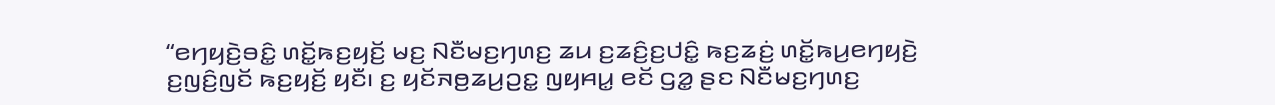“ꤕꤚꤟꤢꤧ꤬ꤋꤢꤨ꤭ ꤛꤢꤩ꤭ꤒꤢ꤬ꤟꤢꤩ꤬ ꤗꤢ꤬ ꤡꤢꤪꤗꤢ꤬ꤚꤛꤢ꤬ ꤘꤣ ꤢ꤬ꤘꤢꤨ꤬ꤢ꤬ꤓꤢꤨ꤭ ꤒꤢ꤬ꤘꤢꤦ꤬ ꤛꤢꤩ꤭ꤒꤣ꤬ꤕꤚꤟꤢꤧ꤬ ꤢ꤬ꤜꤢꤨ꤬ꤜꤢꤩ ꤒꤢ꤬ꤟꤢꤩ꤬ ꤟꤢꤪ꤯ ꤢ꤬ ꤟꤢꤩꤏꤥ꤬ꤘꤣ꤬ꤑꤢ꤭ ꤜꤟꤌꤣ꤭ ꤕꤢꤩ ꤞꤤ꤭ ꤔꤢ ꤡꤢꤪꤗꤢ꤬ꤚꤛꤢ꤬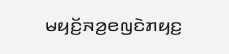ꤗꤟꤢꤩ꤬ꤏꤤ꤬ꤕꤜꤢꤧꤊꤟꤢ꤬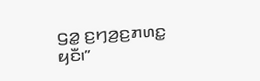ꤞꤤ꤭ ꤢ꤬ꤚꤤ꤬ꤢ꤬ꤊꤛꤢ꤭ ꤟꤢꤪ꤯”